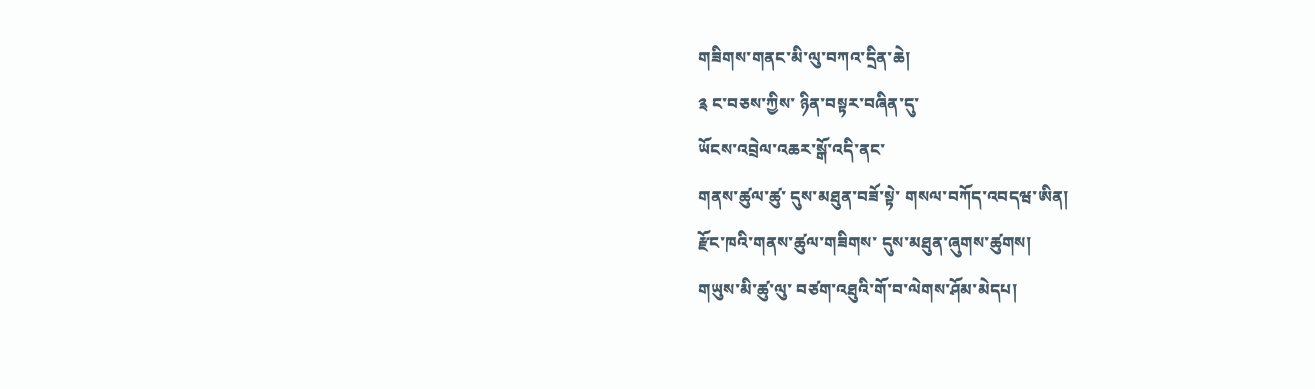གཟིགས་གནང་མི་ལུ་བཀའ་དྲིན་ཆེ།
༉ ང་བཅས་ཀྱིས་ ཉིན་བསྟར་བཞིན་དུ་
ཡོངས་འབྲེལ་འཆར་སྒོ་འདི་ནང་
གནས་ཚུལ་ཚུ་ དུས་མཐུན་བཟོ་སྟེ་ གསལ་བཀོད་འབདཝ་ཨིན།
རྫོང་ཁའི་གནས་ཚུལ་གཟིགས་ དུས་མཐུན་ཞུགས་ཚུགས།
གཡུས་མི་ཚུ་ལུ་ བཙག་འཐུའི་གོ་བ་ལེགས་ཤོམ་མེདཔ།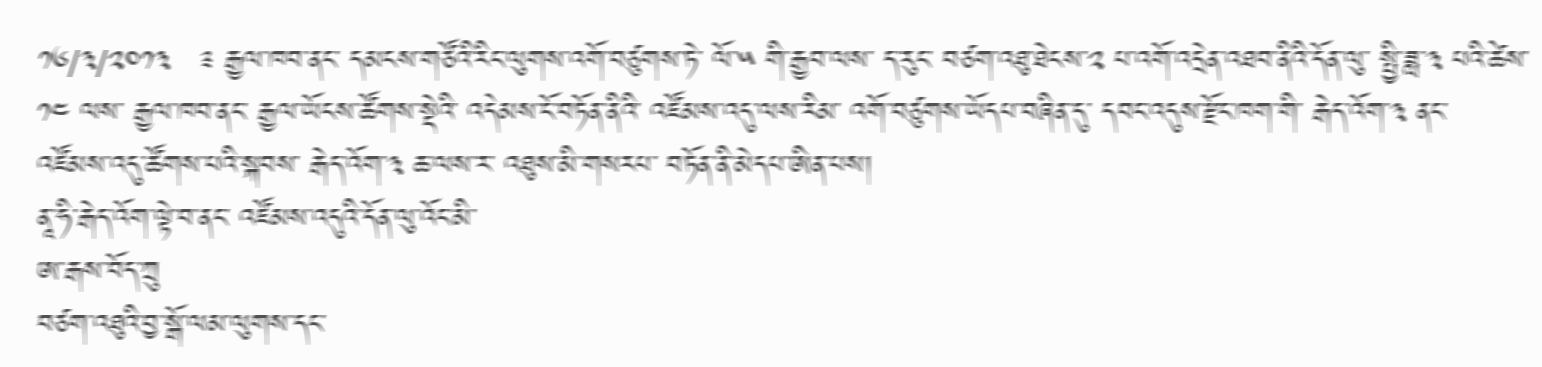༡༦/༣/༢༠༡༣   ༉ རྒྱལ་ཁབ་ནང་ དམངས་གཙོའི་རིང་ལུགས་འགོ་བཙུགས་ཏེ་ ལོ་༥ གི་རྒྱབ་ལས་ ད་རུང་ བཙག་འཐུ་ཐེངས་༢ པ་འགོ་འདྲེན་འཐབ་ནིའི་དོན་ལུ་ སྤྱི་ཟླ་༣ པའི་ཚེས་༡༤ ལས་ རྒྱལ་ཁབ་ནང་ རྒྱལ་ཡོངས་ཚོགས་སྡེའི་ འདེམས་ངོ་བཏོན་ནིའི་ འཛོམས་འདུ་ལས་རིམ་ འགོ་བཙུགས་ཡོདཔ་བཞིན་དུ་ དབང་འདུས་རྫོང་ཁག་གི་ རྒེད་འོག་༣ ནང་ འཛོམས་འདུ་ཚོགས་པའི་སྐབས་ རྒེད་འོག་༣ ཆ་ལས་ར་ འཐུས་མི་གསརཔ་ བཏོན་ནི་མེདཔ་ཨིན་པས།
ནཱ་ཧི་རྒེད་འོག་ལྟེ་བ་ནང་ འཛོམས་འདུའི་དོན་ལུ་འོང་མི་
ཨ་རྒས་བོད་ཀྲུ
བཙག་འཐུའི་བྱ་སྒོ་ལམ་ལུགས་དང་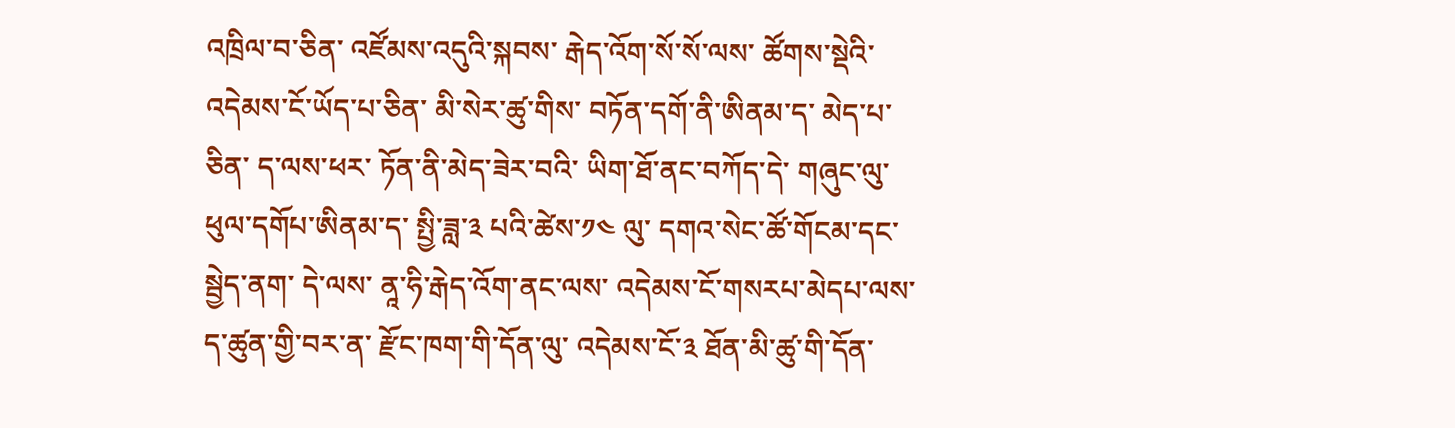འཁྲིལ་བ་ཅིན་ འཛོམས་འདུའི་སྐབས་ རྒེད་འོག་སོ་སོ་ལས་ ཚོགས་སྡེའི་འདེམས་ངོ་ཡོད་པ་ཅིན་ མི་སེར་ཚུ་གིས་ བཏོན་དགོ་ནི་ཨིནམ་ད་ མེད་པ་ཅིན་ ད་ལས་ཕར་ ཏོན་ནི་མེད་ཟེར་བའི་ ཡིག་ཐོ་ནང་བཀོད་དེ་ གཞུང་ལུ་ཕུལ་དགོཔ་ཨིནམ་ད་ སྤྱི་ཟླ་༣ པའི་ཚེས་༡༤ ལུ་ དགའ་སེང་ཚོ་གོངམ་དང་ སྦྱེད་ནག་ དེ་ལས་ ནཱ་ཧི་རྒེད་འོག་ནང་ལས་ འདེམས་ངོ་གསརཔ་མེདཔ་ལས་ ད་ཚུན་གྱི་བར་ན་ རྫོང་ཁག་གི་དོན་ལུ་ འདེམས་ངོ་༣ ཐོན་མི་ཚུ་གི་དོན་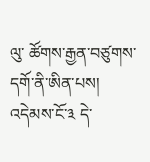ལུ་ ཚོགས་རྒྱན་བཙུགས་དགོ་ནི་ཨིན་པས།
འདེམས་ངོ་༣ དེ་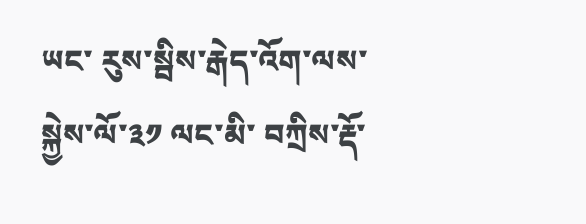ཡང་ རུས་སྦིས་རྒེད་འོག་ལས་ སྐྱེས་ལོ་༣༡ ལང་མི་ བཀྲིས་རྡོ་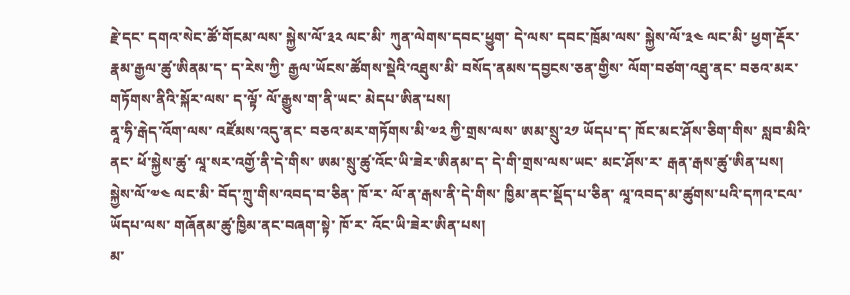རྗེ་དང་ དགའ་སེང་ཚོ་གོངམ་ལས་ སྐྱེས་ལོ་༣༢ ལང་མི་ ཀུན་ལེགས་དབང་ཕྱུག་ དེ་ལས་ དབང་ཁྲོམ་ལས་ སྐྱེས་ལོ་༣༤ ལང་མི་ ཕྱག་རྡོར་རྣམ་རྒྱལ་ཚུ་ཨིནམ་ད་ ད་རེས་ཀྱི་ རྒྱལ་ཡོངས་ཚོགས་སྡེའི་འཐུས་མི་ བསོད་ནམས་དབྱངས་ཅན་གྱིས་ ལོག་བཙག་འཐུ་ནང་ བཅའ་མར་གཏོགས་ནིའི་སྐོར་ལས་ ད་ལྟོ་ ལོ་རྒྱུས་ག་ནི་ཡང་ མེདཔ་ཨིན་པས།
ནཱ་ཧི་རྒེད་འོག་ལས་ འཛོམས་འདུ་ནང་ བཅའ་མར་གཏོགས་མི་༧༢ ཀྱི་གྲས་ལས་ ཨམ་སྲུ་༢༡ ཡོདཔ་ད་ ཁོང་མང་ཤོས་ཅིག་གིས་ སླབ་མིའི་ནང་ ཕོ་སྐྱེས་ཚུ་ ལཱ་སར་འགྱོ་ནི་དེ་གིས་ ཨམ་སྲུ་ཚུ་འོང་ཡི་ཟེར་ཨིནམ་ད་ དེ་གི་གྲས་ལས་ཡང་ མང་ཤོས་ར་ རྒན་རྒས་ཚུ་ཨིན་པས།
སྐྱེས་ལོ་༧༤ ལང་མི་ བོད་ཀྲུ་གིས་འབད་བ་ཅིན་ ཁོ་ར་ ལོ་ན་རྒས་ནི་དེ་གིས་ ཁྱིམ་ནང་སྡོད་པ་ཅིན་ ལཱ་འབད་མ་ཚུགས་པའི་དཀའ་ངལ་ཡོདཔ་ལས་ གཞོནམ་ཚུ་ཁྱིམ་ནང་བཞག་སྟེ་ ཁོ་ར་ འོང་ཡི་ཟེར་ཨིན་པས།
མ་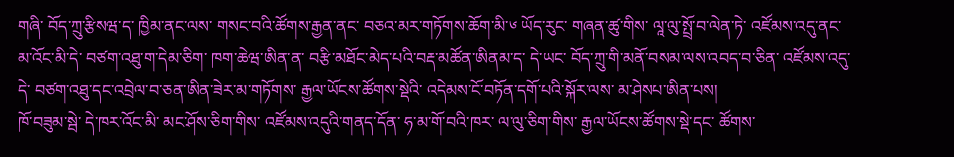གཞི་ བོད་ཀྲུ་རྩིསཝ་ད་ ཁྱིམ་ནང་ལས་ གསང་བའི་ཚོགས་རྒྱན་ནང་ བཅའ་མར་གཏོགས་ཆོག་མི་༦ ཡོད་རུང་ གཞན་ཚུ་གིས་ ལཱ་ལུ་སྤྲོ་བ་ལེན་ཏེ་ འཛོམས་འདུ་ནང་ མ་འོང་མི་དེ་ བཙག་འཐུ་ག་དེམ་ཅིག་ ཁག་ཆེཝ་ཨིན་ན་ བརྩི་མཐོང་མེད་པའི་བརྡ་མཚོན་ཨིནམ་ད་ དེ་ཡང་ བོད་ཀྲུ་གི་མནོ་བསམ་ལས་འབད་བ་ཅིན་ འཛོམས་འདུ་དེ་ བཙག་འཐུ་དང་འབྲེལ་བ་ཅན་ཨིན་ཟེར་མ་གཏོགས་ རྒྱལ་ཡོངས་ཚོགས་སྡེའི་ འདེམས་ངོ་བཏོན་དགོ་པའི་སྐོར་ལས་ མ་ཤེསཔ་ཨིན་པས།
ཁོ་བཟུམ་སྦེ་ དེ་ཁར་འོང་མི་ མང་ཤོས་ཅིག་གིས་ འཛོམས་འདུའི་གནད་དོན་ ཧ་མ་གོ་བའི་ཁར་ ལ་ལུ་ཅིག་གིས་ རྒྱལ་ཡོངས་ཚོགས་སྡེ་དང་ ཚོགས་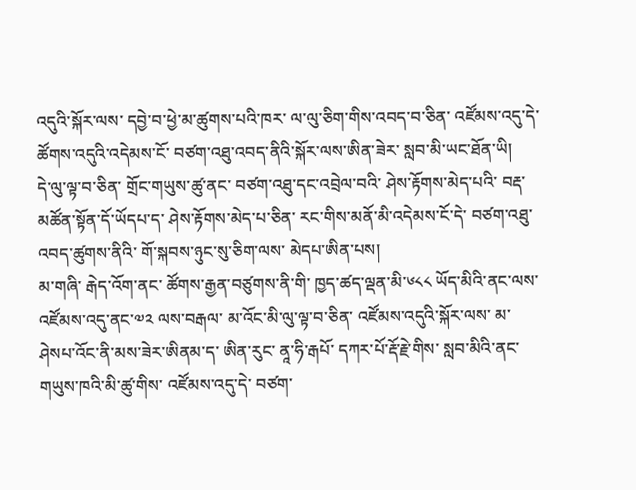འདུའི་སྐོར་ལས་ དབྱེ་བ་ཕྱེ་མ་ཚུགས་པའི་ཁར་ ལ་ལུ་ཅིག་གིས་འབད་བ་ཅིན་ འཛོམས་འདུ་དེ་ ཚོགས་འདུའི་འདེམས་ངོ་ བཙག་འཐུ་འབད་ནིའི་སྐོར་ལས་ཨིན་ཟེར་ སླབ་མི་ཡང་ཐོན་ཡི།
དེ་ལུ་ལྟ་བ་ཅིན་ གྲོང་གཡུས་ཚུ་ནང་ བཙག་འཐུ་དང་འབྲེལ་བའི་ ཤེས་རྟོགས་མེད་པའི་ བརྡ་མཚོན་སྟོན་དོ་ཡོདཔ་ད་ ཤེས་རྟོགས་མེད་པ་ཅིན་ རང་གིས་མནོ་མི་འདེམས་ངོ་དེ་ བཙག་འཐུ་འབད་ཚུགས་ནིའི་ གོ་སྐབས་ཉུང་སུ་ཅིག་ལས་ མེདཔ་ཨིན་པས།
མ་གཞི་ རྒེད་འོག་ནང་ ཚོགས་རྒྱན་བཙུགས་ནི་གི་ ཁྱད་ཚད་ལྡན་མི་༦༨༨ ཡོད་མིའི་ནང་ལས་ འཛོམས་འདུ་ནང་༧༢ ལས་བརྒལ་ མ་འོང་མི་ལུ་ལྟ་བ་ཅིན་ འཛོམས་འདུའི་སྐོར་ལས་ མ་ཤེསཔ་འོང་ནི་མས་ཟེར་ཨིནམ་ད་ ཨིན་རུང་ ནཱ་ཧི་རྒཔོ་ དཀར་པོ་རྡོ་རྗེ་གིས་ སླབ་མིའི་ནང་ གཡུས་ཁའི་མི་ཚུ་གིས་ འཛོམས་འདུ་དེ་ བཙག་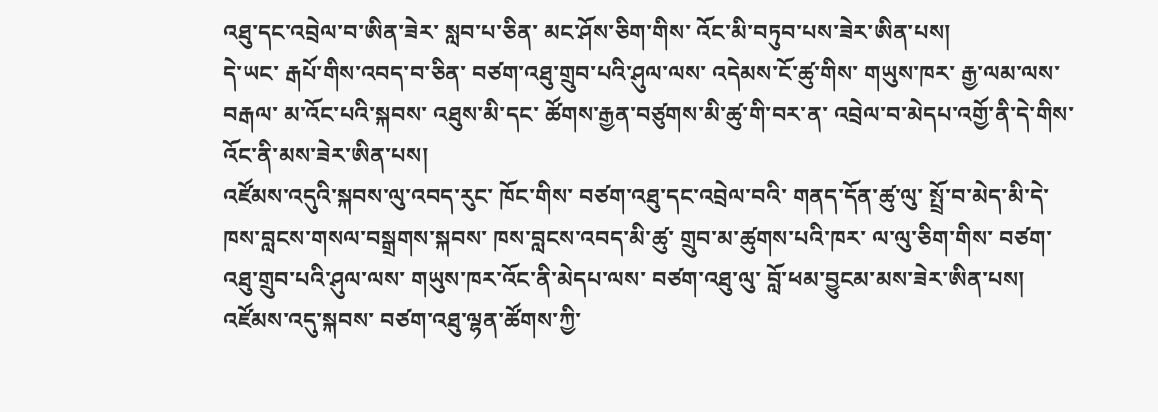འཐུ་དང་འབྲེལ་བ་ཨིན་ཟེར་ སླབ་པ་ཅིན་ མང་ཤོས་ཅིག་གིས་ འོང་མི་བཏུབ་པས་ཟེར་ཨིན་པས།
དེ་ཡང་ རྒཔོ་གིས་འབད་བ་ཅིན་ བཙག་འཐུ་གྲུབ་པའི་ཤུལ་ལས་ འདེམས་ངོ་ཚུ་གིས་ གཡུས་ཁར་ རྒྱ་ལམ་ལས་བརྒལ་ མ་འོང་པའི་སྐབས་ འཐུས་མི་དང་ ཚོགས་རྒྱན་བཙུགས་མི་ཚུ་གི་བར་ན་ འབྲེལ་བ་མེདཔ་འགྱོ་ནི་དེ་གིས་ འོང་ནི་མས་ཟེར་ཨིན་པས།
འཛོམས་འདུའི་སྐབས་ལུ་འབད་རུང་ ཁོང་གིས་ བཙག་འཐུ་དང་འབྲེལ་བའི་ གནད་དོན་ཚུ་ལུ་ སྤྲོ་བ་མེད་མི་དེ་ ཁས་བླངས་གསལ་བསྒྲགས་སྐབས་ ཁས་བླངས་འབད་མི་ཚུ་ གྲུབ་མ་ཚུགས་པའི་ཁར་ ལ་ལུ་ཅིག་གིས་ བཙག་འཐུ་གྲུབ་པའི་ཤུལ་ལས་ གཡུས་ཁར་འོང་ནི་མེདཔ་ལས་ བཙག་འཐུ་ལུ་ བློ་ཕམ་བྱུངམ་མས་ཟེར་ཨིན་པས།
འཛོམས་འདུ་སྐབས་ བཙག་འཐུ་ལྷན་ཚོགས་ཀྱི་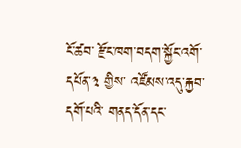ངོ་ཚབ་ རྫོང་ཁག་བདག་སྐྱོང་འགོ་དཔོན་༣ གྱིས་ འཛོམས་འདུ་རྐྱབ་དགོ་པའི་ གནད་དོན་དང་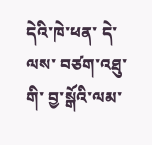དེའི་ཁེ་ཕན་ དེ་ལས་ བཙག་འཐུ་གི་ བྱ་སྒོའི་ལམ་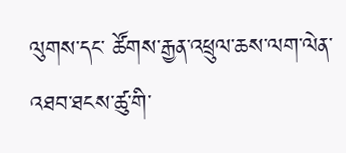ལུགས་དང་ ཚོགས་རྒྱན་འཕྲུལ་ཆས་ལག་ལེན་འཐབ་ཐངས་ཚུ་གི་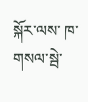སྐོར་ལས་ ཁ་གསལ་སྦེ་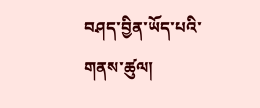བཤད་བྱིན་ཡོད་པའི་གནས་ཚུལ།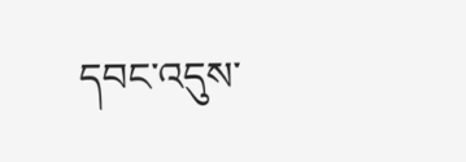དབང་འདུས་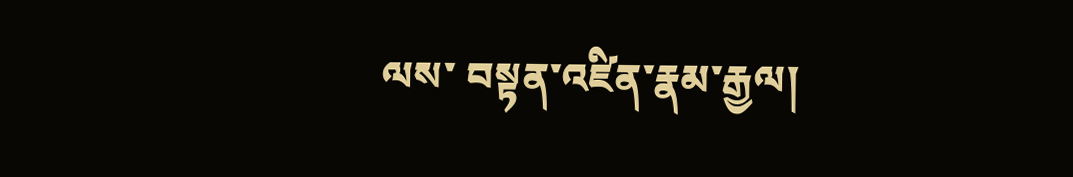ལས་ བསྟན་འཛིན་རྣམ་རྒྱལ།